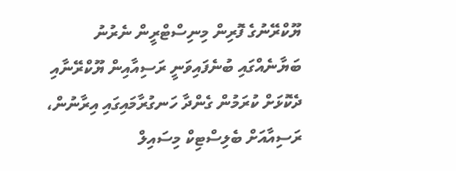ޔޫކްރޭނުގެ ފޮރިން މިނިސްޓްރީން ނެރުނު ބަޔާނެއްގައި ބުނެފައިވަނީ ރަސިއާއިން ޔޫކްރޭނާއި ދެކޮޅަށް ކުރަމުން ގެންދާ ހަނގުރާމައިގައި އިރާނުން، ރަސިއާއަށް ބެލިސްޓިކް މިސައިލް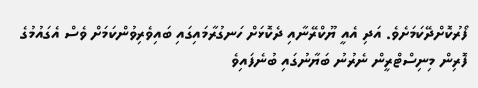ފޯރުކޮށްދޭކަމަށެވެ. އަދި އެއީ ޔޫކްރޭނާއި ދެކޮޅަށް ހަނގުރާމައިގައި ބައިވެރިވުންކަމަށް ވެސް އެގައުމުގެ ފޮރިން މިނިސްޓްރީން ނެރުނު ބަޔާނުގައި ބުނެފައިވެ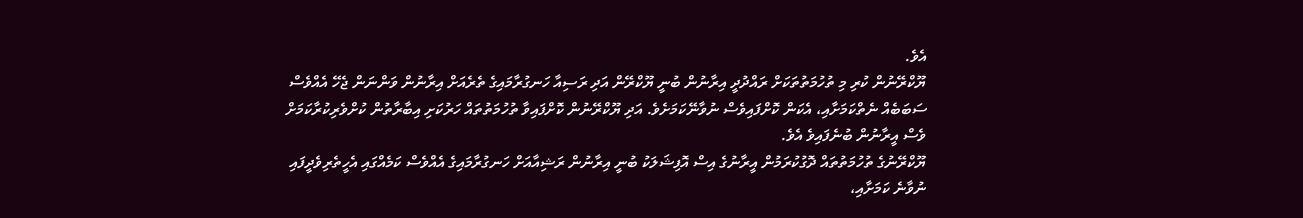އެވެ.
ޔޫކްރޭނުން ކުރި މި ތުހުމަތުތަކަށް ރައްދުދީ އިރާނުން ބުނީ ޔޫކްރޭން އަދި ރަސިއާ ހަނގުރާމައިގެ ތެރެއަށް އިރާނުން ވަންނަން ޖެހޭ އެއްވެސް ސަބަބެއް ނެތްކަމަށާއި، އެކަން ކޮށްފައިވެސް ނުވާނޭކަމަށެވެ. އަދި ޔޫކްރޭނުން ކޮށްފައިވާ ތުހުމަތުތައް ހަރުކަށި އިބާރާތުން ކުށްވެރިކުރާކަމަށް ވެސް އީރާނުން ބުނެފައިވެ އެވެ.
ޔޫކްރޭނުގެ ތުހުމަތުތައް ދޮގުކުރަމުން އީރާނުގެ އިސް އޮފިޝަލަކު ބުނީ އިރާނުން ރަޝިއާއަށް ހަނގުރާމައިގެ އެއްވެސް ކަމެއްގައި އެހީތެރިވެދީފައި ނުވާނެ ކަމަށާއި،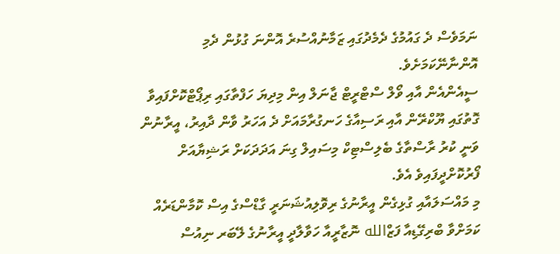ނަމަވެސް ދެ ގައުމުގެ ދެމެދުގައި ޒަމާނުއްސުރެ އޮންނަ ގުޅުން ދެމި އޮންނާނޭކަމަށެވެ.
ސީއެންއެން އާއި ވޯލް ސްޓްރީޓް ޖާނަލް އިން މިދިޔަ ހަފްތާގައި ރިޕޯޓްކޮށްފައިވާ ގޮތުގައި ޔޫކްރޭން އާއި ރަސިއާގެ ހަނގުރާމައަށް ދެ އަހަރު ވާން ދާއިރު، އީރާނުން ވަނީ ކުރު ރާސްތާގެ ބެލިސްޓިކް މިސައިލް ގިނަ އަދަދަކަށް ރަޝިޔާއަށް ފޯރުކޮށްދީފައިވެ އެވެ.
މި މައްސަލައާއި ގުޅިގެން އީރާނުގެ ރިވޮލިއުޝަނަރީ ގާޑްސްގެ އިސް ކޮމާންޑަރެއް ކަމަށްވާ ބްރިގޭޑިއާ ފަޒްالله ނޮޒާރީއާ ހަވާލާދީ އީރާނުގެ ލޭބަރ ނިއުސް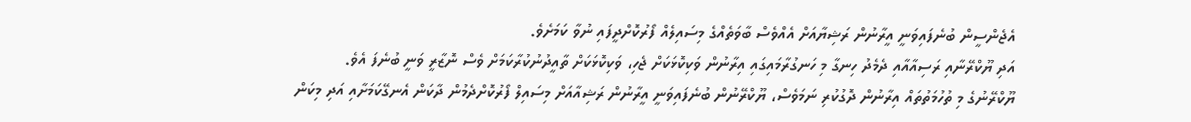އެޖެންސީން ބުނެފައިވަނީ އީރާނުން ރަޝިޔާއަށް އެއްވެސް ބާވަތެއްގެ މިސައިލެއް ފޯރުކޮށްދީފައި ނުވާ ކަމަށެވެ.
އަދި ޔޫކްރޭނާއި ރަސިއާއާއި ދެމެދު ހިނގާ މި ހަނގުރާމައިގައި އިރާނުން ވަކިކޮޅަކަށް ޖެހި، ވަކިކޮޅަކަށް ތާއީދުނުކުރާކަމަށް ވެސް ނޮޒާރީ ވަނީ ބުނެފަ އެވެ.
ޔޫކްރޭނުގެ މި ތުހުމަތުތައް އިރާނުން ދޮގުކުރި ނަމަވެސް، ޔޫކްރޭނުން ބުނެފައިވަނީ އީރާނުން ރަޝިއާއަށް މިސައިލް ފޯރުކޮށްދެމުން ދާކަން އެނގޭކަމަށާއި އަދި މިކަން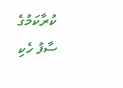ކުރާކަމުގެ ސާފު ހެކި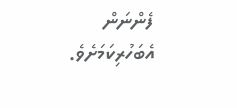ފެންނަން އެބަހުރިކަމަށެވެ.